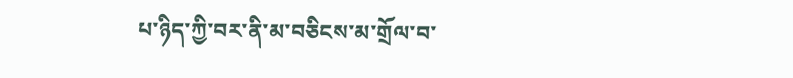པ་ཉིད་ཀྱི་བར་ནི་མ་བཅིངས་མ་གྲོལ་བ་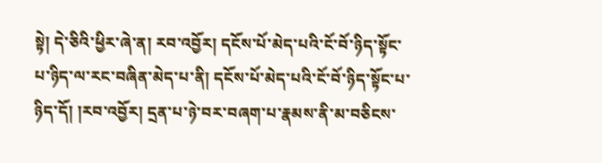སྟེ། དེ་ཅིའི་ཕྱིར་ཞེ་ན། རབ་འབྱོར། དངོས་པོ་མེད་པའི་ངོ་བོ་ཉིད་སྟོང་པ་ཉིད་ལ་རང་བཞིན་མེད་པ་ནི། དངོས་པོ་མེད་པའི་ངོ་བོ་ཉིད་སྟོང་པ་ཉིད་དོ། །རབ་འབྱོར། དྲན་པ་ཉེ་བར་བཞག་པ་རྣམས་ནི་མ་བཅིངས་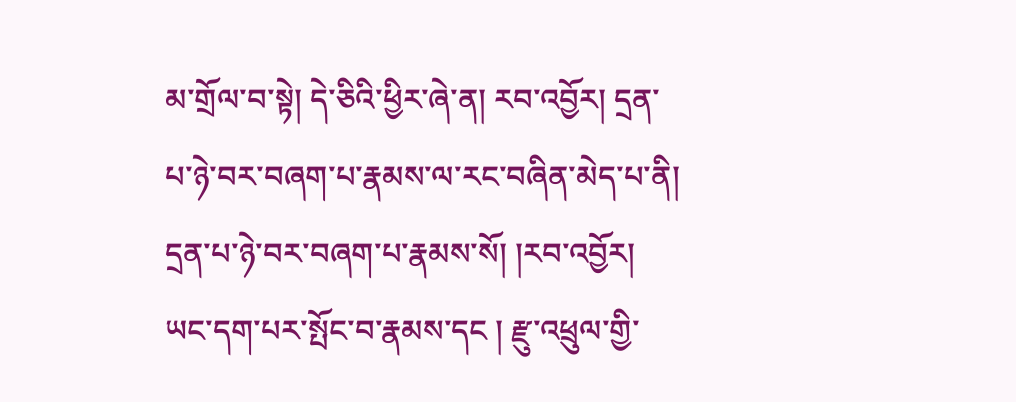མ་གྲོལ་བ་སྟེ། དེ་ཅིའི་ཕྱིར་ཞེ་ན། རབ་འབྱོར། དྲན་པ་ཉེ་བར་བཞག་པ་རྣམས་ལ་རང་བཞིན་མེད་པ་ནི། དྲན་པ་ཉེ་བར་བཞག་པ་རྣམས་སོ། །རབ་འབྱོར། ཡང་དག་པར་སྤོང་བ་རྣམས་དང ། རྫུ་འཕྲུལ་གྱི་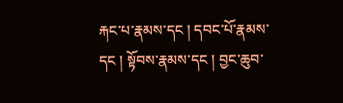རྐང་པ་རྣམས་དང ། དབང་པོ་རྣམས་དང ། སྟོབས་རྣམས་དང ། བྱང་ཆུབ་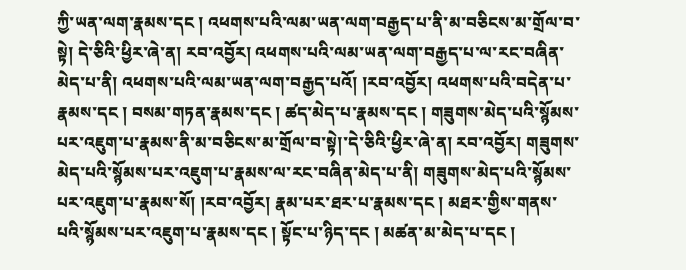ཀྱི་ཡན་ལག་རྣམས་དང ། འཕགས་པའི་ལམ་ཡན་ལག་བརྒྱད་པ་ནི་མ་བཅིངས་མ་གྲོལ་བ་སྟེ། དེ་ཅིའི་ཕྱིར་ཞེ་ན། རབ་འབྱོར། འཕགས་པའི་ལམ་ཡན་ལག་བརྒྱད་པ་ལ་རང་བཞིན་མེད་པ་ནི། འཕགས་པའི་ལམ་ཡན་ལག་བརྒྱད་པའོ། །རབ་འབྱོར། འཕགས་པའི་བདེན་པ་རྣམས་དང ། བསམ་གཏན་རྣམས་དང ། ཚད་མེད་པ་རྣམས་དང ། གཟུགས་མེད་པའི་སྙོམས་པར་འཇུག་པ་རྣམས་ནི་མ་བཅིངས་མ་གྲོལ་བ་སྟེ།་དེ་ཅིའི་ཕྱིར་ཞེ་ན། རབ་འབྱོར། གཟུགས་མེད་པའི་སྙོམས་པར་འཇུག་པ་རྣམས་ལ་རང་བཞིན་མེད་པ་ནི། གཟུགས་མེད་པའི་སྙོམས་པར་འཇུག་པ་རྣམས་སོ། །རབ་འབྱོར། རྣམ་པར་ཐར་པ་རྣམས་དང ། མཐར་གྱིས་གནས་པའི་སྙོམས་པར་འཇུག་པ་རྣམས་དང ། སྟོང་པ་ཉིད་དང ། མཚན་མ་མེད་པ་དང །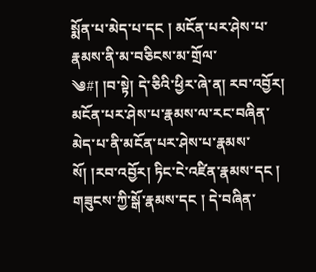སྨོན་པ་མེད་པ་དང ། མངོན་པར་ཤེས་པ་རྣམས་ནི་མ་བཅིངས་མ་གྲོལ་
༄#། །བ་སྟེ། དེ་ཅིའི་ཕྱིར་ཞེ་ན། རབ་འབྱོར། མངོན་པར་ཤེས་པ་རྣམས་ལ་རང་བཞིན་མེད་པ་ནི་མངོན་པར་ཤེས་པ་རྣམས་སོ། །རབ་འབྱོར། ཏིང་ངེ་འཛིན་རྣམས་དང ། གཟུངས་ཀྱི་སྒོ་རྣམས་དང ། དེ་བཞིན་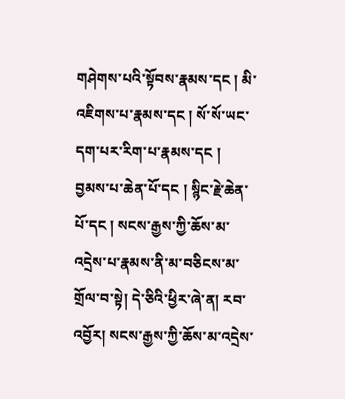གཤེགས་པའི་སྟོབས་རྣམས་དང ། མི་འཇིགས་པ་རྣམས་དང ། སོ་སོ་ཡང་དག་པར་རིག་པ་རྣམས་དང ། བྱམས་པ་ཆེན་པོ་དང ། སྙིང་རྗེ་ཆེན་པོ་དང ། སངས་རྒྱས་ཀྱི་ཆོས་མ་འདྲེས་པ་རྣམས་ནི་མ་བཅིངས་མ་གྲོལ་བ་སྟེ། དེ་ཅིའི་ཕྱིར་ཞེ་ན། རབ་འབྱོར། སངས་རྒྱས་ཀྱི་ཆོས་མ་འདྲེས་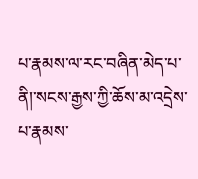པ་རྣམས་ལ་རང་བཞིན་མེད་པ་ནི།་སངས་རྒྱས་ཀྱི་ཆོས་མ་འདྲེས་པ་རྣམས་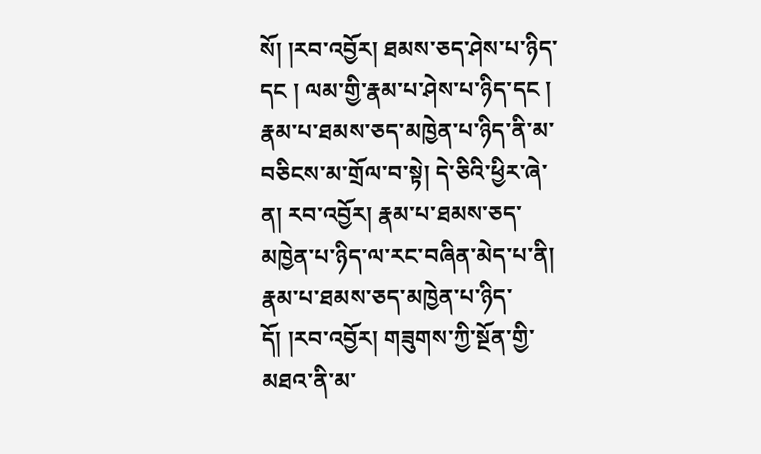སོ། །རབ་འབྱོར། ཐམས་ཅད་ཤེས་པ་ཉིད་དང ། ལམ་གྱི་རྣམ་པ་ཤེས་པ་ཉིད་དང ། རྣམ་པ་ཐམས་ཅད་མཁྱེན་པ་ཉིད་ནི་མ་བཅིངས་མ་གྲོལ་བ་སྟེ། དེ་ཅིའི་ཕྱིར་ཞེ་ན། རབ་འབྱོར། རྣམ་པ་ཐམས་ཅད་མཁྱེན་པ་ཉིད་ལ་རང་བཞིན་མེད་པ་ནི། རྣམ་པ་ཐམས་ཅད་མཁྱེན་པ་ཉིད་དོ། །རབ་འབྱོར། གཟུགས་ཀྱི་སྔོན་གྱི་མཐའ་ནི་མ་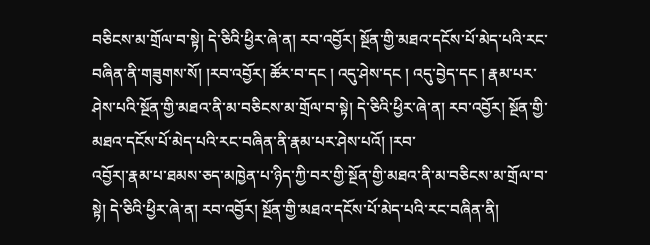བཅིངས་མ་གྲོལ་བ་སྟེ། དེ་ཅིའི་ཕྱིར་ཞེ་ན། རབ་འབྱོར། སྔོན་གྱི་མཐའ་དངོས་པོ་མེད་པའི་རང་བཞིན་ནི་གཟུགས་སོ། །རབ་འབྱོར། ཚོར་བ་དང ། འདུ་ཤེས་དང ། འདུ་བྱེད་དང ། རྣམ་པར་ཤེས་པའི་སྔོན་གྱི་མཐའ་ནི་མ་བཅིངས་མ་གྲོལ་བ་སྟེ། དེ་ཅིའི་ཕྱིར་ཞེ་ན། རབ་འབྱོར། སྔོན་གྱི་མཐའ་དངོས་པོ་མེད་པའི་རང་བཞིན་ནི་རྣམ་པར་ཤེས་པའོ། །རབ་
འབྱོར།་རྣམ་པ་ཐམས་ཅད་མཁྱེན་པ་ཉིད་ཀྱི་བར་གྱི་སྔོན་གྱི་མཐའ་ནི་མ་བཅིངས་མ་གྲོལ་བ་སྟེ། དེ་ཅིའི་ཕྱིར་ཞེ་ན། རབ་འབྱོར། སྔོན་གྱི་མཐའ་དངོས་པོ་མེད་པའི་རང་བཞིན་ནི།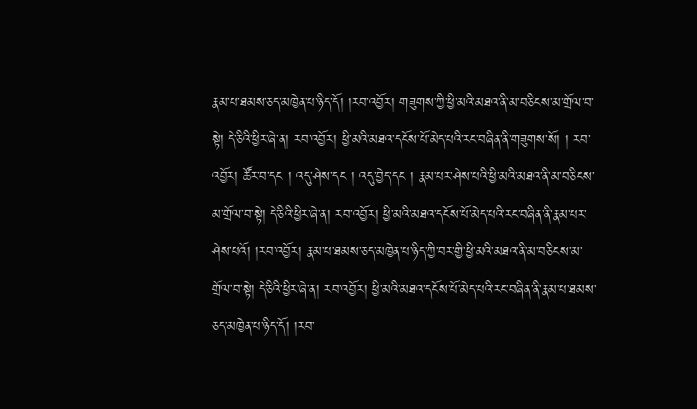རྣམ་པ་ཐམས་ཅད་མཁྱེན་པ་ཉིད་དོ། །རབ་འབྱོར། གཟུགས་ཀྱི་ཕྱི་མའི་མཐའ་ནི་མ་བཅིངས་མ་གྲོལ་བ་སྟེ། དེ་ཅིའི་ཕྱིར་ཞེ་ན། རབ་འབྱོར། ཕྱི་མའི་མཐའ་དངོས་པོ་མེད་པའི་རང་བཞིན་ནི་གཟུགས་སོ། ། རབ་འབྱོར། ཚོར་བ་དང ། འདུ་ཤེས་དང ། འདུ་བྱེད་དང ། རྣམ་པར་ཤེས་པའི་ཕྱི་མའི་མཐའ་ནི་མ་བཅིངས་མ་གྲོལ་བ་སྟེ། དེ་ཅིའི་ཕྱིར་ཞེ་ན། རབ་འབྱོར། ཕྱི་མའི་མཐའ་དངོས་པོ་མེད་པའི་རང་བཞིན་ནི་རྣམ་པར་ཤེས་པའོ། །རབ་འབྱོར། རྣམ་པ་ཐམས་ཅད་མཁྱེན་པ་ཉིད་ཀྱི་བར་གྱི་ཕྱི་མའི་མཐའ་ནི་མ་བཅིངས་མ་གྲོལ་བ་སྟེ། དེ་ཅིའི་ཕྱིར་ཞེ་ན། རབ་འབྱོར། ཕྱི་མའི་མཐའ་དངོས་པོ་མེད་པའི་རང་བཞིན་ནི་རྣམ་པ་ཐམས་ཅད་མཁྱེན་པ་ཉིད་དོ། །རབ་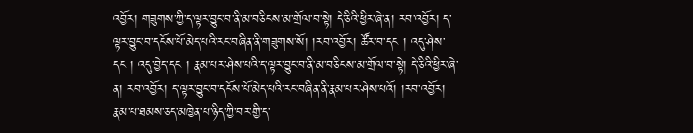འབྱོར། གཟུགས་ཀྱི་ད་ལྟར་བྱུང་བ་ནི་མ་བཅིངས་མ་གྲོལ་བ་སྟེ། དེ་ཅིའི་ཕྱིར་ཞེ་ན། རབ་འབྱོར། ད་ལྟར་བྱུང་བ་དངོས་པོ་མེད་པའི་རང་བཞིན་ནི་གཟུགས་སོ། །རབ་འབྱོར། ཚོར་བ་དང ། འདུ་ཤེས་དང ། འདུ་བྱེད་དང ། རྣམ་པར་ཤེས་པའི་ད་ལྟར་བྱུང་བ་ནི་མ་བཅིངས་མ་གྲོལ་བ་སྟེ། དེ་ཅིའི་ཕྱིར་ཞེ་ན། རབ་འབྱོར། ད་ལྟར་བྱུང་བ་དངོས་པོ་མེད་པའི་རང་བཞིན་ནི་རྣམ་པར་ཤེས་པའོ། །རབ་འབྱོར། རྣམ་པ་ཐམས་ཅད་མཁྱེན་པ་ཉིད་ཀྱི་བར་གྱི་ད་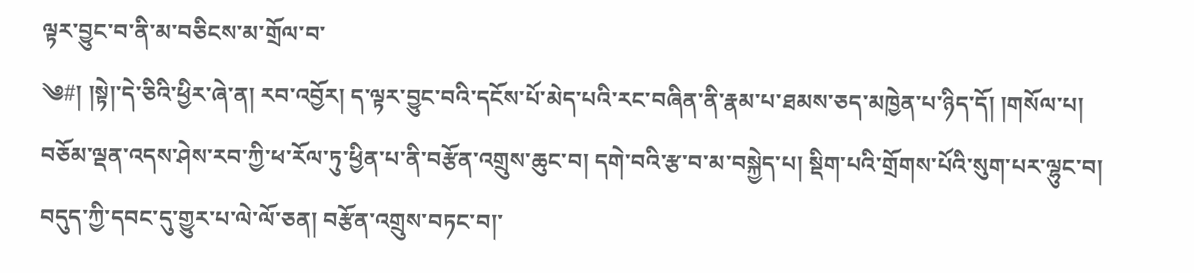ལྟར་བྱུང་བ་ནི་མ་བཅིངས་མ་གྲོལ་བ་
༄#། །སྟེ།་དེ་ཅིའི་ཕྱིར་ཞེ་ན། རབ་འབྱོར། ད་ལྟར་བྱུང་བའི་དངོས་པོ་མེད་པའི་རང་བཞིན་ནི་རྣམ་པ་ཐམས་ཅད་མཁྱེན་པ་ཉིད་དོ། །གསོལ་པ། བཅོམ་ལྡན་འདས་ཤེས་རབ་ཀྱི་ཕ་རོལ་ཏུ་ཕྱིན་པ་ནི་བརྩོན་འགྲུས་ཆུང་བ། དགེ་བའི་རྩ་བ་མ་བསྐྱེད་པ། སྡིག་པའི་གྲོགས་པོའི་སུག་པར་ལྷུང་བ། བདུད་ཀྱི་དབང་དུ་གྱུར་པ་ལེ་ལོ་ཅན། བརྩོན་འགྲུས་བཏང་བ།་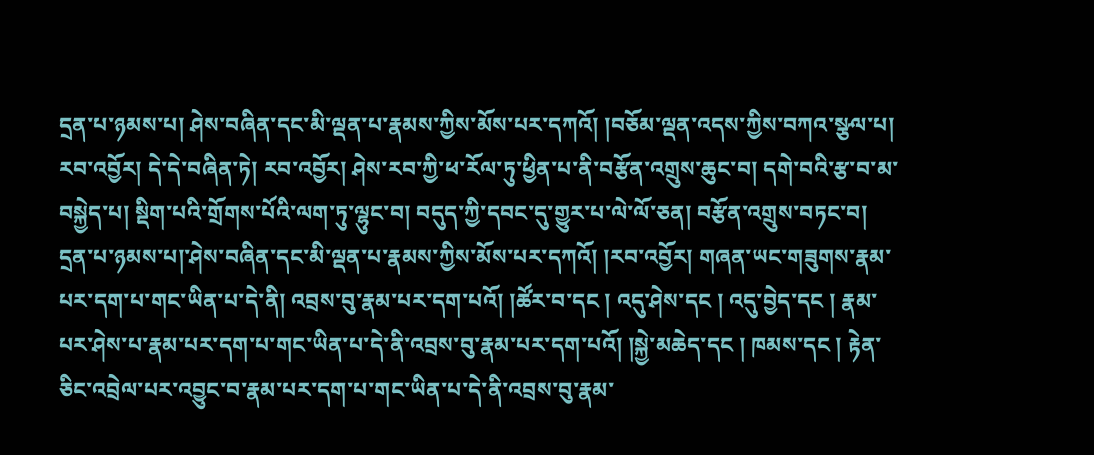དྲན་པ་ཉམས་པ། ཤེས་བཞིན་དང་མི་ལྡན་པ་རྣམས་ཀྱིས་མོས་པར་དཀའོ། །བཅོམ་ལྡན་འདས་ཀྱིས་བཀའ་སྩལ་པ། རབ་འབྱོར། དེ་དེ་བཞིན་ཏེ། རབ་འབྱོར། ཤེས་རབ་ཀྱི་ཕ་རོལ་ཏུ་ཕྱིན་པ་ནི་བརྩོན་འགྲུས་ཆུང་བ། དགེ་བའི་རྩ་བ་མ་བསྐྱེད་པ། སྡིག་པའི་གྲོགས་པོའི་ལག་ཏུ་ལྷུང་བ། བདུད་ཀྱི་དབང་དུ་གྱུར་པ་ལེ་ལོ་ཅན། བརྩོན་འགྲུས་བཏང་བ། དྲན་པ་ཉམས་པ།་ཤེས་བཞིན་དང་མི་ལྡན་པ་རྣམས་ཀྱིས་མོས་པར་དཀའོ། །རབ་འབྱོར། གཞན་ཡང་གཟུགས་རྣམ་པར་དག་པ་གང་ཡིན་པ་དེ་ནི། འབྲས་བུ་རྣམ་པར་དག་པའོ། །ཚོར་བ་དང ། འདུ་ཤེས་དང ། འདུ་བྱེད་དང ། རྣམ་པར་ཤེས་པ་རྣམ་པར་དག་པ་གང་ཡིན་པ་དེ་ནི་འབྲས་བུ་རྣམ་པར་དག་པའོ། །སྐྱེ་མཆེད་དང ། ཁམས་དང ། རྟེན་ཅིང་འབྲེལ་པར་འབྱུང་བ་རྣམ་པར་དག་པ་གང་ཡིན་པ་དེ་ནི་འབྲས་བུ་རྣམ་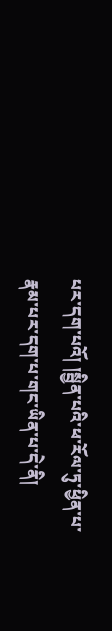པར་དག་པའོ། །སྦྱིན་པའི་ཕ་རོལ་ཏུ་ཕྱིན་པ་རྣམ་པར་དག་པ་གང་ཡིན་པ་དེ་ནི།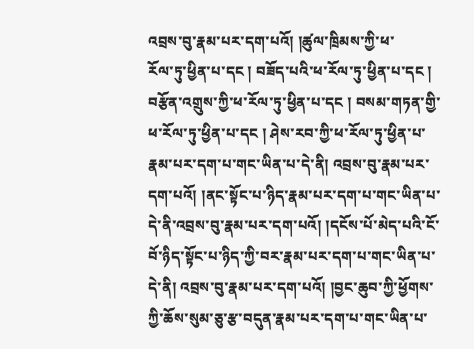འབྲས་བུ་རྣམ་པར་དག་པའོ། །ཚུལ་ཁྲིམས་ཀྱི་ཕ་
རོལ་ཏུ་ཕྱིན་པ་དང ། བཟོད་པའི་ཕ་རོལ་ཏུ་ཕྱིན་པ་དང ། བརྩོན་འགྲུས་ཀྱི་ཕ་རོལ་ཏུ་ཕྱིན་པ་དང ། བསམ་གཏན་གྱི་ཕ་རོལ་ཏུ་ཕྱིན་པ་དང ། ཤེས་རབ་ཀྱི་ཕ་རོལ་ཏུ་ཕྱིན་པ་རྣམ་པར་དག་པ་གང་ཡིན་པ་དེ་ནི། འབྲས་བུ་རྣམ་པར་དག་པའོ། །ནང་སྟོང་པ་ཉིད་རྣམ་པར་དག་པ་གང་ཡིན་པ་དེ་ནི་འབྲས་བུ་རྣམ་པར་དག་པའོ། །དངོས་པོ་མེད་པའི་ངོ་བོ་ཉིད་སྟོང་པ་ཉིད་ཀྱི་བར་རྣམ་པར་དག་པ་གང་ཡིན་པ་དེ་ནི། འབྲས་བུ་རྣམ་པར་དག་པའོ། །བྱང་ཆུབ་ཀྱི་ཕྱོགས་ཀྱི་ཆོས་སུམ་ཅུ་རྩ་བདུན་རྣམ་པར་དག་པ་གང་ཡིན་པ་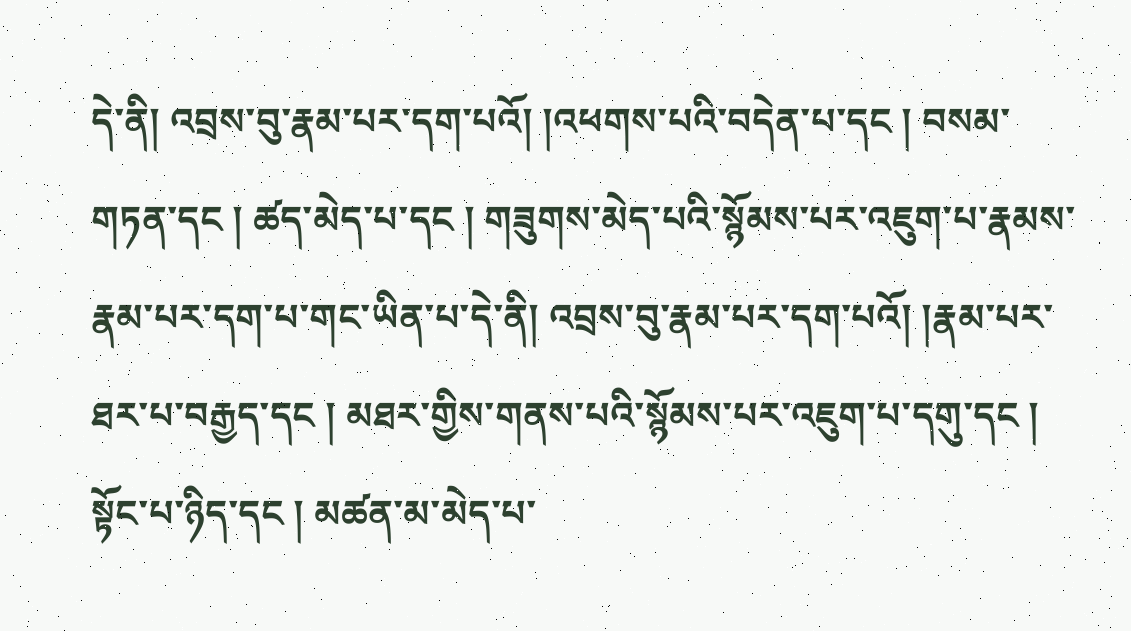དེ་ནི། འབྲས་བུ་རྣམ་པར་དག་པའོ། །འཕགས་པའི་བདེན་པ་དང ། བསམ་གཏན་དང ། ཚད་མེད་པ་དང ། གཟུགས་མེད་པའི་སྙོམས་པར་འཇུག་པ་རྣམས་རྣམ་པར་དག་པ་གང་ཡིན་པ་དེ་ནི། འབྲས་བུ་རྣམ་པར་དག་པའོ། །རྣམ་པར་ཐར་པ་བརྒྱད་དང ། མཐར་གྱིས་གནས་པའི་སྙོམས་པར་འཇུག་པ་དགུ་དང ། སྟོང་པ་ཉིད་དང ། མཚན་མ་མེད་པ་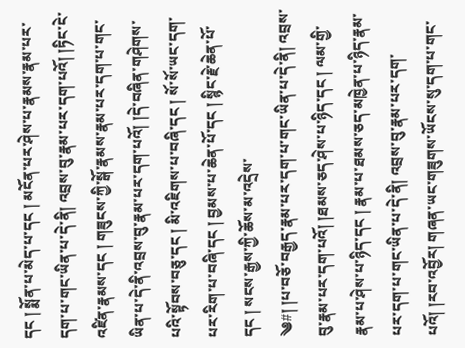དང ། སྨོན་པ་མེད་པ་དང ། མངོན་པར་ཤེས་པ་རྣམས་རྣམ་པར་དག་པ་གང་ཡིན་པ་དེ་ནི། འབྲས་བུ་རྣམ་པར་དག་པའོ། །ཏིང་ངེ་འཛིན་རྣམས་དང ། གཟུངས་ཀྱི་སྒོ་རྣམས་རྣམ་པར་དག་པ་གང་ཡིན་པ་དེ་ནི་འབྲས་བུ་རྣམ་པར་དག་པའོ། །དེ་བཞིན་གཤེགས་པའི་སྟོབས་བཅུ་དང ། མི་འཇིགས་པ་བཞི་དང ། སོ་སོ་ཡང་དག་པར་རིག་པ་བཞི་དང ། བྱམས་པ་ཆེན་པོ་དང ། སྙིང་རྗེ་ཆེན་པོ་དང ། སངས་རྒྱས་ཀྱི་ཆོས་མ་འདྲེས་
༄#། །པ་བཅོ་བརྒྱད་རྣམ་པར་དག་པ་གང་ཡིན་པ་དེ་ནི། འབྲས་བུ་རྣམ་པར་དག་པའོ། །ཐམས་ཅད་ཤེས་པ་ཉིད་དང ། ལམ་གྱི་རྣམ་པ་ཤེས་པ་ཉིད་དང ། རྣམ་པ་ཐམས་ཅད་མཁྱེན་པ་ཉིད་རྣམ་པར་དག་པ་གང་ཡིན་པ་དེ་ནི། འབྲས་བུ་རྣམ་པར་དག་པའོ། །རབ་འབྱོར། གཞན་ཡང་གཟུགས་ཡོངས་སུ་དག་པ་གང་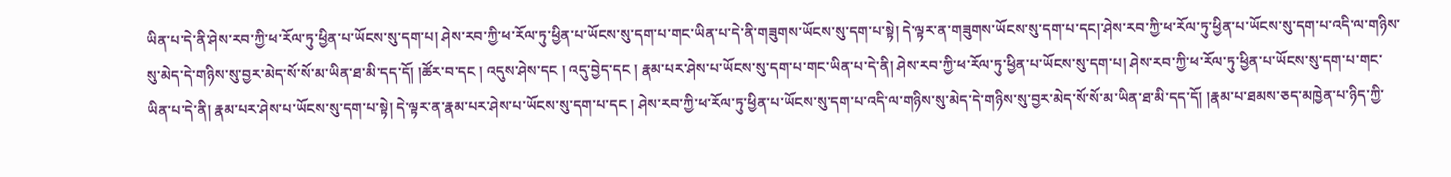ཡིན་པ་དེ་ནི་ཤེས་རབ་ཀྱི་ཕ་རོལ་ཏུ་ཕྱིན་པ་ཡོངས་སུ་དག་པ། ཤེས་རབ་ཀྱི་ཕ་རོལ་ཏུ་ཕྱིན་པ་ཡོངས་སུ་དག་པ་གང་ཡིན་པ་དེ་ནི་གཟུགས་ཡོངས་སུ་དག་པ་སྟེ། དེ་ལྟར་ན་གཟུགས་ཡོངས་སུ་དག་པ་དང།་ཤེས་རབ་ཀྱི་ཕ་རོལ་ཏུ་ཕྱིན་པ་ཡོངས་སུ་དག་པ་འདི་ལ་གཉིས་སུ་མེད་དེ་གཉིས་སུ་བྱར་མེད་སོ་སོ་མ་ཡིན་ཐ་མི་དད་དོ། །ཚོར་བ་དང ། འདུས་ཤེས་དང ། འདུ་བྱེད་དང ། རྣམ་པར་ཤེས་པ་ཡོངས་སུ་དག་པ་གང་ཡིན་པ་དེ་ནི། ཤེས་རབ་ཀྱི་ཕ་རོལ་ཏུ་ཕྱིན་པ་ཡོངས་སུ་དག་པ། ཤེས་རབ་ཀྱི་ཕ་རོལ་ཏུ་ཕྱིན་པ་ཡོངས་སུ་དག་པ་གང་ཡིན་པ་དེ་ནི། རྣམ་པར་ཤེས་པ་ཡོངས་སུ་དག་པ་སྟེ། དེ་ལྟར་ན་རྣམ་པར་ཤེས་པ་ཡོངས་སུ་དག་པ་དང ། ཤེས་རབ་ཀྱི་ཕ་རོལ་ཏུ་ཕྱིན་པ་ཡོངས་སུ་དག་པ་འདི་ལ་གཉིས་སུ་མེད་དེ་གཉིས་སུ་བྱར་མེད་སོ་སོ་མ་ཡིན་ཐ་མི་དད་དོ། །རྣམ་པ་ཐམས་ཅད་མཁྱེན་པ་ཉིད་ཀྱི་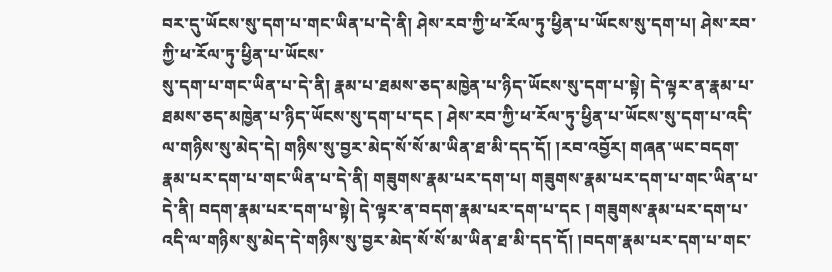བར་དུ་ཡོངས་སུ་དག་པ་གང་ཡིན་པ་དེ་ནི། ཤེས་རབ་ཀྱི་ཕ་རོལ་ཏུ་ཕྱིན་པ་ཡོངས་སུ་དག་པ། ཤེས་རབ་ཀྱི་ཕ་རོལ་ཏུ་ཕྱིན་པ་ཡོངས་
སུ་དག་པ་གང་ཡིན་པ་དེ་ནི། རྣམ་པ་ཐམས་ཅད་མཁྱེན་པ་ཉིད་ཡོངས་སུ་དག་པ་སྟེ། དེ་ལྟར་ན་རྣམ་པ་ཐམས་ཅད་མཁྱེན་པ་ཉིད་ཡོངས་སུ་དག་པ་དང ། ཤེས་རབ་ཀྱི་ཕ་རོལ་ཏུ་ཕྱིན་པ་ཡོངས་སུ་དག་པ་འདི་ལ་གཉིས་སུ་མེད་དེ། གཉིས་སུ་བྱར་མེད་སོ་སོ་མ་ཡིན་ཐ་མི་དད་དོ། །རབ་འབྱོར། གཞན་ཡང་བདག་རྣམ་པར་དག་པ་གང་ཡིན་པ་དེ་ནི། གཟུགས་རྣམ་པར་དག་པ། གཟུགས་རྣམ་པར་དག་པ་གང་ཡིན་པ་དེ་ནི། བདག་རྣམ་པར་དག་པ་སྟེ། དེ་ལྟར་ན་བདག་རྣམ་པར་དག་པ་དང ། གཟུགས་རྣམ་པར་དག་པ་འདི་ལ་གཉིས་སུ་མེད་དེ་གཉིས་སུ་བྱར་མེད་སོ་སོ་མ་ཡིན་ཐ་མི་དད་དོ། །བདག་རྣམ་པར་དག་པ་གང་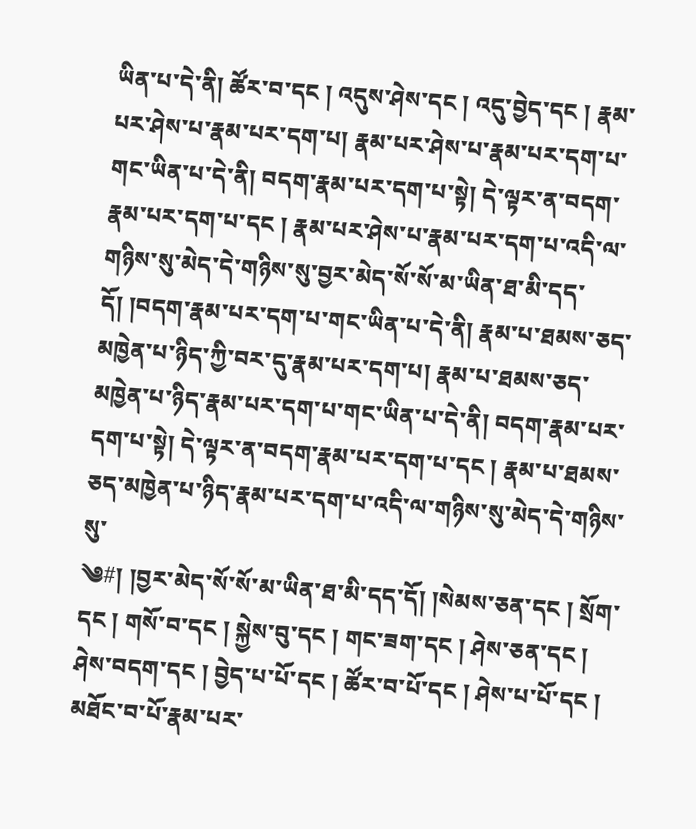ཡིན་པ་དེ་ནི། ཚོར་བ་དང ། འདུས་ཤེས་དང ། འདུ་བྱེད་དང ། རྣམ་པར་ཤེས་པ་རྣམ་པར་དག་པ། རྣམ་པར་ཤེས་པ་རྣམ་པར་དག་པ་གང་ཡིན་པ་དེ་ནི། བདག་རྣམ་པར་དག་པ་སྟེ། དེ་ལྟར་ན་བདག་རྣམ་པར་དག་པ་དང ། རྣམ་པར་ཤེས་པ་རྣམ་པར་དག་པ་འདི་ལ་གཉིས་སུ་མེད་དེ་གཉིས་སུ་བྱར་མེད་སོ་སོ་མ་ཡིན་ཐ་མི་དད་དོ། །བདག་རྣམ་པར་དག་པ་གང་ཡིན་པ་དེ་ནི། རྣམ་པ་ཐམས་ཅད་མཁྱེན་པ་ཉིད་ཀྱི་བར་དུ་རྣམ་པར་དག་པ། རྣམ་པ་ཐམས་ཅད་མཁྱེན་པ་ཉིད་རྣམ་པར་དག་པ་གང་ཡིན་པ་དེ་ནི། བདག་རྣམ་པར་དག་པ་སྟེ། དེ་ལྟར་ན་བདག་རྣམ་པར་དག་པ་དང ། རྣམ་པ་ཐམས་ཅད་མཁྱེན་པ་ཉིད་རྣམ་པར་དག་པ་འདི་ལ་གཉིས་སུ་མེད་དེ་གཉིས་སུ་
༄#། །བྱར་མེད་སོ་སོ་མ་ཡིན་ཐ་མི་དད་དོ། །སེམས་ཅན་དང ། སྲོག་དང ། གསོ་བ་དང ། སྐྱེས་བུ་དང ། གང་ཟག་དང ། ཤེས་ཅན་དང ། ཤེས་བདག་དང ། བྱེད་པ་པོ་དང ། ཚོར་བ་པོ་དང ། ཤེས་པ་པོ་དང ། མཐོང་བ་པོ་རྣམ་པར་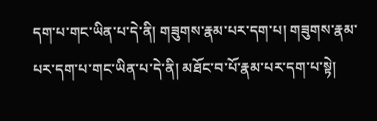དག་པ་གང་ཡིན་པ་དེ་ནི། གཟུགས་རྣམ་པར་དག་པ། གཟུགས་རྣམ་པར་དག་པ་གང་ཡིན་པ་དེ་ནི། མཐོང་བ་པོ་རྣམ་པར་དག་པ་སྟེ།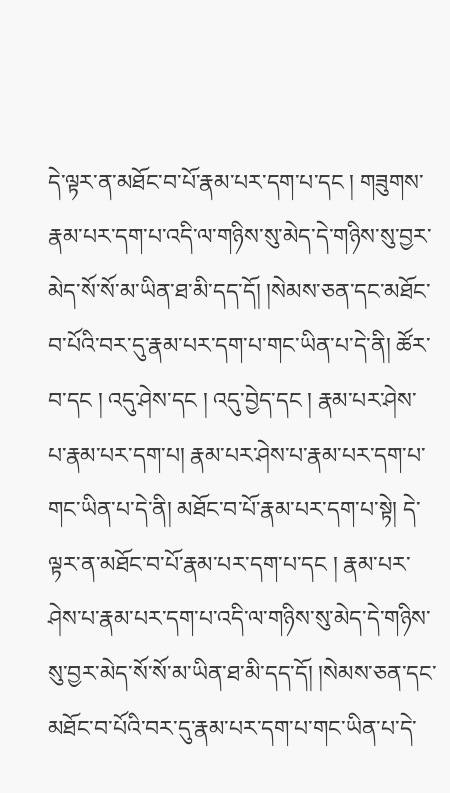དེ་ལྟར་ན་མཐོང་བ་པོ་རྣམ་པར་དག་པ་དང ། གཟུགས་རྣམ་པར་དག་པ་འདི་ལ་གཉིས་སུ་མེད་དེ་གཉིས་སུ་བྱར་མེད་སོ་སོ་མ་ཡིན་ཐ་མི་དད་དོ། །སེམས་ཅན་དང་མཐོང་བ་པོའི་བར་དུ་རྣམ་པར་དག་པ་གང་ཡིན་པ་དེ་ནི། ཚོར་བ་དང ། འདུ་ཤེས་དང ། འདུ་བྱེད་དང ། རྣམ་པར་ཤེས་པ་རྣམ་པར་དག་པ། རྣམ་པར་ཤེས་པ་རྣམ་པར་དག་པ་གང་ཡིན་པ་དེ་ནི། མཐོང་བ་པོ་རྣམ་པར་དག་པ་སྟེ། དེ་ལྟར་ན་མཐོང་བ་པོ་རྣམ་པར་དག་པ་དང ། རྣམ་པར་ཤེས་པ་རྣམ་པར་དག་པ་འདི་ལ་གཉིས་སུ་མེད་དེ་གཉིས་སུ་བྱར་མེད་སོ་སོ་མ་ཡིན་ཐ་མི་དད་དོ། །སེམས་ཅན་དང་མཐོང་བ་པོའི་བར་དུ་རྣམ་པར་དག་པ་གང་ཡིན་པ་དེ་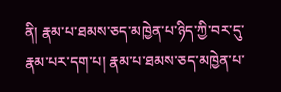ནི། རྣམ་པ་ཐམས་ཅད་མཁྱེན་པ་ཉིད་ཀྱི་བར་དུ་རྣམ་པར་དག་པ། རྣམ་པ་ཐམས་ཅད་མཁྱེན་པ་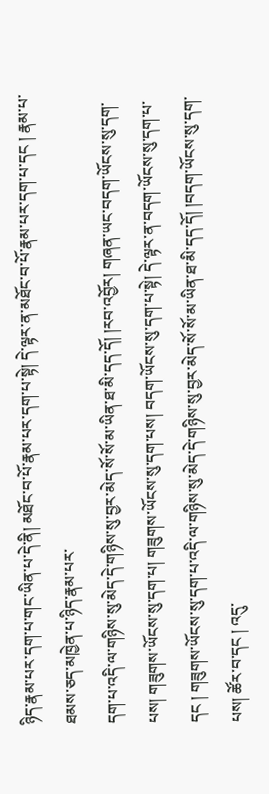ཉིད་རྣམ་པར་དག་པ་གང་ཡིན་པ་དེ་ནི། མཐོང་བ་པོ་རྣམ་པར་དག་པ་སྟེ། དེ་ལྟར་ན་མཐོང་བ་པོ་རྣམ་པར་དག་པ་དང ། རྣམ་པ་ཐམས་ཅད་མཁྱེན་པ་ཉིད་རྣམ་པར་
དག་པ་འདི་ལ་གཉིས་སུ་མེད་དེ་གཉིས་སུ་བྱར་མེད་སོ་སོ་མ་ཡིན་ཐ་མི་དད་དོ། །རབ་འབྱོར། གཞན་ཡང་བདག་ཡོངས་སུ་དག་པས། གཟུགས་ཡོངས་སུ་དག་པ། གཟུགས་ཡོངས་སུ་དག་པས། བདག་ཡོངས་སུ་དག་པ་སྟེ། དེ་ལྟར་ན་བདག་ཡོངས་སུ་དག་པ་དང ། གཟུགས་ཡོངས་སུ་དག་པ་འདི་ལ་གཉིས་སུ་མེད་དེ་གཉིས་སུ་བྱར་མེད་སོ་སོ་མ་ཡིན་ཐ་མི་དད་དོ། །བདག་ཡོངས་སུ་དག་པས། ཚོར་བ་དང ། འདུ་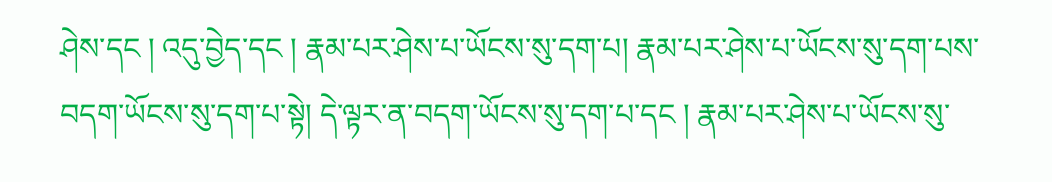ཤེས་དང ། འདུ་བྱེད་དང ། རྣམ་པར་ཤེས་པ་ཡོངས་སུ་དག་པ། རྣམ་པར་ཤེས་པ་ཡོངས་སུ་དག་པས་བདག་ཡོངས་སུ་དག་པ་སྟེ། དེ་ལྟར་ན་བདག་ཡོངས་སུ་དག་པ་དང ། རྣམ་པར་ཤེས་པ་ཡོངས་སུ་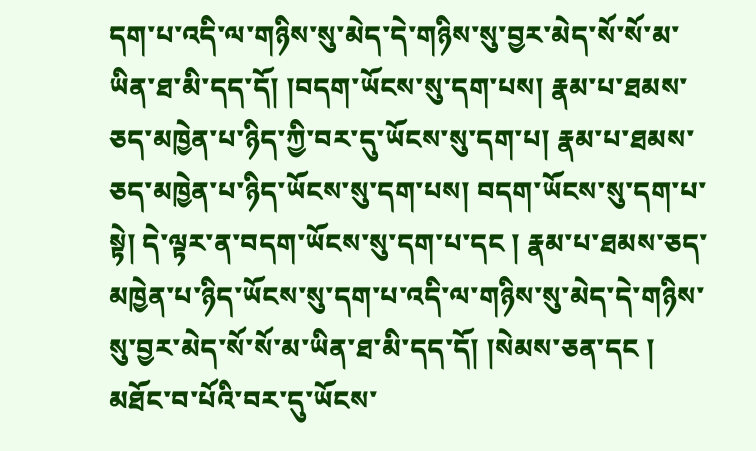དག་པ་འདི་ལ་གཉིས་སུ་མེད་དེ་གཉིས་སུ་བྱར་མེད་སོ་སོ་མ་ཡིན་ཐ་མི་དད་དོ། །བདག་ཡོངས་སུ་དག་པས། རྣམ་པ་ཐམས་ཅད་མཁྱེན་པ་ཉིད་ཀྱི་བར་དུ་ཡོངས་སུ་དག་པ། རྣམ་པ་ཐམས་ཅད་མཁྱེན་པ་ཉིད་ཡོངས་སུ་དག་པས། བདག་ཡོངས་སུ་དག་པ་སྟེ། དེ་ལྟར་ན་བདག་ཡོངས་སུ་དག་པ་དང ། རྣམ་པ་ཐམས་ཅད་མཁྱེན་པ་ཉིད་ཡོངས་སུ་དག་པ་འདི་ལ་གཉིས་སུ་མེད་དེ་གཉིས་སུ་བྱར་མེད་སོ་སོ་མ་ཡིན་ཐ་མི་དད་དོ། །སེམས་ཅན་དང ། མཐོང་བ་པོའི་བར་དུ་ཡོངས་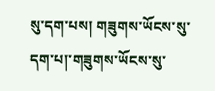སུ་དག་པས། གཟུགས་ཡོངས་སུ་དག་པ།་གཟུགས་ཡོངས་སུ་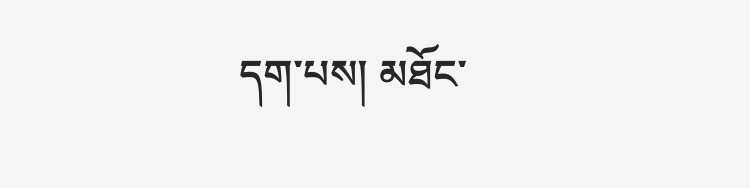དག་པས། མཐོང་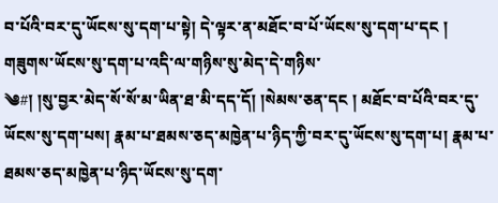བ་པོའི་བར་དུ་ཡོངས་སུ་དག་པ་སྟེ། དེ་ལྟར་ན་མཐོང་བ་པོ་ཡོངས་སུ་དག་པ་དང ། གཟུགས་ཡོངས་སུ་དག་པ་འདི་ལ་གཉིས་སུ་མེད་དེ་གཉིས་
༄#། །སུ་བྱར་མེད་སོ་སོ་མ་ཡིན་ཐ་མི་དད་དོ། །སེམས་ཅན་དང ། མཐོང་བ་པོའི་བར་དུ་ཡོངས་སུ་དག་པས། རྣམ་པ་ཐམས་ཅད་མཁྱེན་པ་ཉིད་ཀྱི་བར་དུ་ཡོངས་སུ་དག་པ། རྣམ་པ་ཐམས་ཅད་མཁྱེན་པ་ཉིད་ཡོངས་སུ་དག་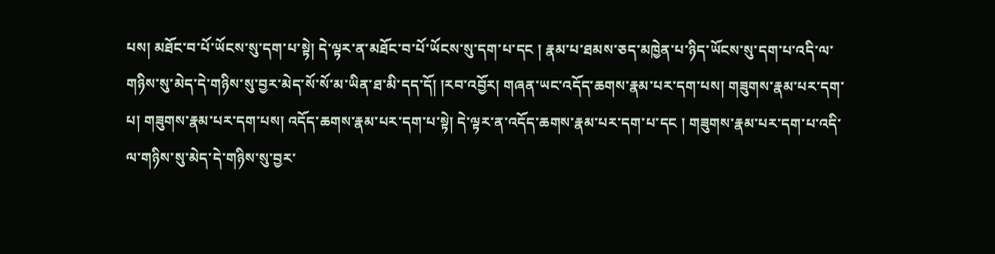པས། མཐོང་བ་པོ་ཡོངས་སུ་དག་པ་སྟེ། དེ་ལྟར་ན་མཐོང་བ་པོ་ཡོངས་སུ་དག་པ་དང ། རྣམ་པ་ཐམས་ཅད་མཁྱེན་པ་ཉིད་ཡོངས་སུ་དག་པ་འདི་ལ་གཉིས་སུ་མེད་དེ་གཉིས་སུ་བྱར་མེད་སོ་སོ་མ་ཡིན་ཐ་མི་དད་དོ། །རབ་འབྱོར། གཞན་ཡང་འདོད་ཆགས་རྣམ་པར་དག་པས། གཟུགས་རྣམ་པར་དག་པ། གཟུགས་རྣམ་པར་དག་པས། འདོད་ཆགས་རྣམ་པར་དག་པ་སྟེ། དེ་ལྟར་ན་འདོད་ཆགས་རྣམ་པར་དག་པ་དང ། གཟུགས་རྣམ་པར་དག་པ་འདི་ལ་གཉིས་སུ་མེད་དེ་གཉིས་སུ་བྱར་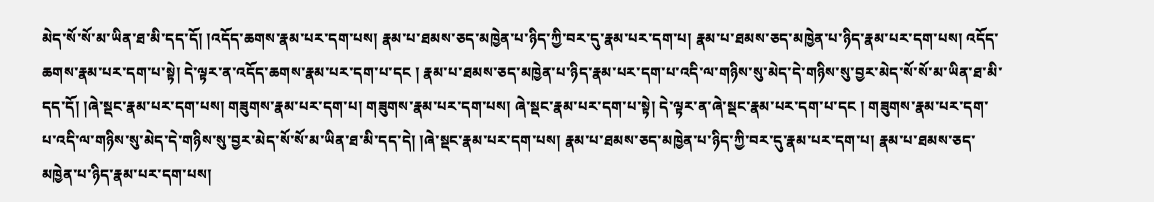མེད་སོ་སོ་མ་ཡིན་ཐ་མི་དད་དོ། །འདོད་ཆགས་རྣམ་པར་དག་པས། རྣམ་པ་ཐམས་ཅད་མཁྱེན་པ་ཉིད་ཀྱི་བར་དུ་རྣམ་པར་དག་པ། རྣམ་པ་ཐམས་ཅད་མཁྱེན་པ་ཉིད་རྣམ་པར་དག་པས། འདོད་ཆགས་རྣམ་པར་དག་པ་སྟེ། དེ་ལྟར་ན་འདོད་ཆགས་རྣམ་པར་དག་པ་དང ། རྣམ་པ་ཐམས་ཅད་མཁྱེན་པ་ཉིད་རྣམ་པར་དག་པ་འདི་ལ་གཉིས་སུ་མེད་དེ་གཉིས་སུ་བྱར་མེད་སོ་སོ་མ་ཡིན་ཐ་མི་དད་དོ། །ཞེ་སྡང་རྣམ་པར་དག་པས། གཟུགས་རྣམ་པར་དག་པ། གཟུགས་རྣམ་པར་དག་པས། ཞེ་སྡང་རྣམ་པར་དག་པ་སྟེ། དེ་ལྟར་ན་ཞེ་སྡང་རྣམ་པར་དག་པ་དང ། གཟུགས་རྣམ་པར་དག་
པ་འདི་ལ་གཉིས་སུ་མེད་དེ་གཉིས་སུ་བྱར་མེད་སོ་སོ་མ་ཡིན་ཐ་མི་དད་དེ། །ཞེ་སྡང་རྣམ་པར་དག་པས། རྣམ་པ་ཐམས་ཅད་མཁྱེན་པ་ཉིད་ཀྱི་བར་དུ་རྣམ་པར་དག་པ། རྣམ་པ་ཐམས་ཅད་མཁྱེན་པ་ཉིད་རྣམ་པར་དག་པས།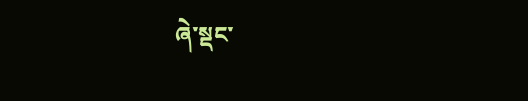ཞེ་སྡང་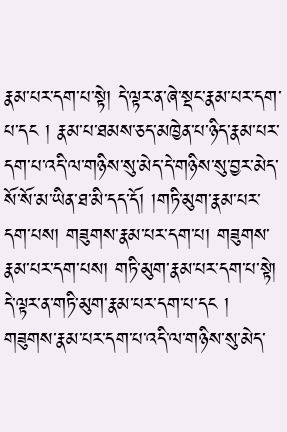རྣམ་པར་དག་པ་སྟེ། དེ་ལྟར་ན་ཞེ་སྡང་རྣམ་པར་དག་པ་དང ། རྣམ་པ་ཐམས་ཅད་མཁྱེན་པ་ཉིད་རྣམ་པར་དག་པ་འདི་ལ་གཉིས་སུ་མེད་དེ་གཉིས་སུ་བྱར་མེད་སོ་སོ་མ་ཡིན་ཐ་མི་དད་དོ། །གཏི་མུག་རྣམ་པར་དག་པས། གཟུགས་རྣམ་པར་དག་པ། གཟུགས་རྣམ་པར་དག་པས། གཏི་མུག་རྣམ་པར་དག་པ་སྟེ། དེ་ལྟར་ན་གཏི་མུག་རྣམ་པར་དག་པ་དང ། གཟུགས་རྣམ་པར་དག་པ་འདི་ལ་གཉིས་སུ་མེད་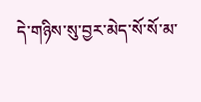དེ་གཉིས་སུ་བྱར་མེད་སོ་སོ་མ་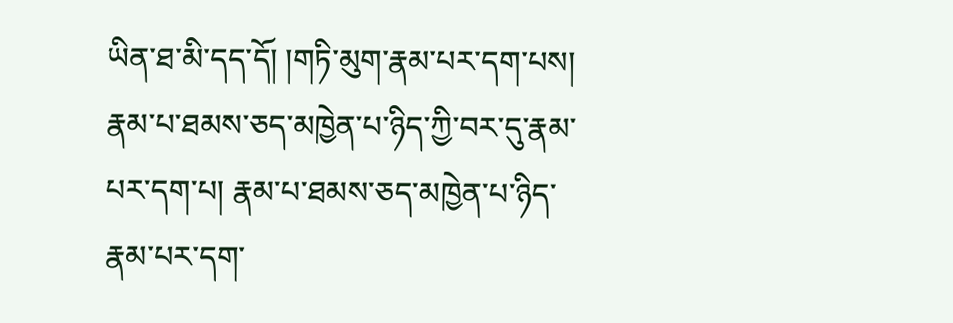ཡིན་ཐ་མི་དད་དོ། །གཏི་མུག་རྣམ་པར་དག་པས། རྣམ་པ་ཐམས་ཅད་མཁྱེན་པ་ཉིད་ཀྱི་བར་དུ་རྣམ་པར་དག་པ། རྣམ་པ་ཐམས་ཅད་མཁྱེན་པ་ཉིད་རྣམ་པར་དག་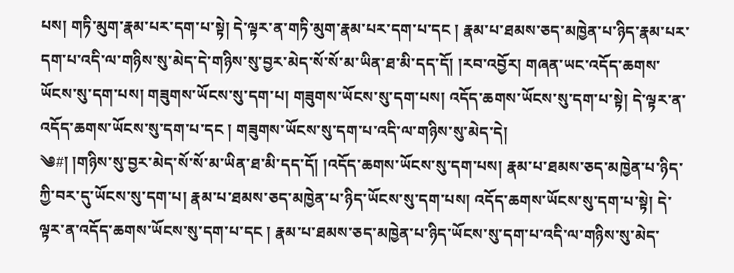པས། གཏི་མུག་རྣམ་པར་དག་པ་སྟེ། དེ་ལྟར་ན་གཏི་མུག་རྣམ་པར་དག་པ་དང ། རྣམ་པ་ཐམས་ཅད་མཁྱེན་པ་ཉིད་རྣམ་པར་དག་པ་འདི་ལ་གཉིས་སུ་མེད་དེ་གཉིས་སུ་བྱར་མེད་སོ་སོ་མ་ཡིན་ཐ་མི་དད་དོ། །རབ་འབྱོར། གཞན་ཡང་འདོད་ཆགས་ཡོངས་སུ་དག་པས། གཟུགས་ཡོངས་སུ་དག་པ། གཟུགས་ཡོངས་སུ་དག་པས། འདོད་ཆགས་ཡོངས་སུ་དག་པ་སྟེ། དེ་ལྟར་ན་འདོད་ཆགས་ཡོངས་སུ་དག་པ་དང ། གཟུགས་ཡོངས་སུ་དག་པ་འདི་ལ་གཉིས་སུ་མེད་དེ།
༄#། །གཉིས་སུ་བྱར་མེད་སོ་སོ་མ་ཡིན་ཐ་མི་དད་དོ། །འདོད་ཆགས་ཡོངས་སུ་དག་པས། རྣམ་པ་ཐམས་ཅད་མཁྱེན་པ་ཉིད་ཀྱི་བར་དུ་ཡོངས་སུ་དག་པ། རྣམ་པ་ཐམས་ཅད་མཁྱེན་པ་ཉིད་ཡོངས་སུ་དག་པས། འདོད་ཆགས་ཡོངས་སུ་དག་པ་སྟེ། དེ་ལྟར་ན་འདོད་ཆགས་ཡོངས་སུ་དག་པ་དང ། རྣམ་པ་ཐམས་ཅད་མཁྱེན་པ་ཉིད་ཡོངས་སུ་དག་པ་འདི་ལ་གཉིས་སུ་མེད་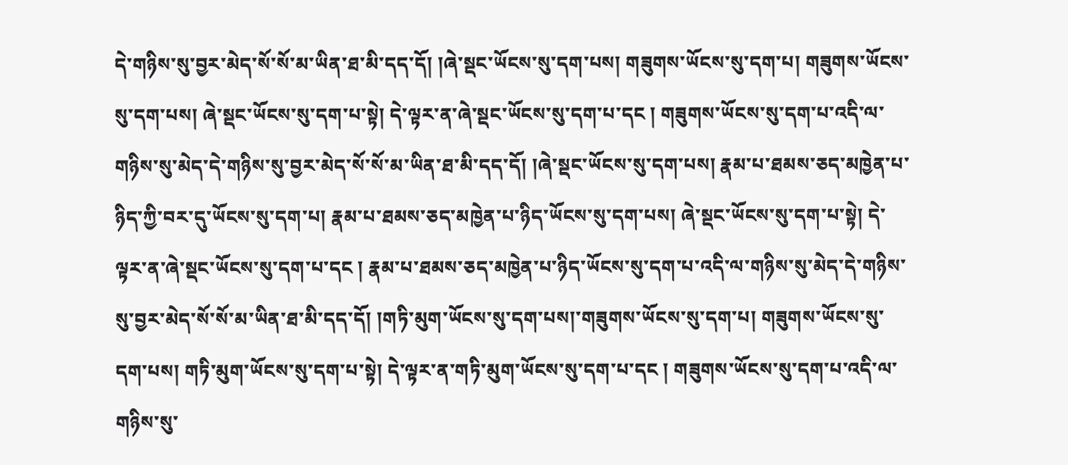དེ་གཉིས་སུ་བྱར་མེད་སོ་སོ་མ་ཡིན་ཐ་མི་དད་དོ། །ཞེ་སྡང་ཡོངས་སུ་དག་པས། གཟུགས་ཡོངས་སུ་དག་པ། གཟུགས་ཡོངས་སུ་དག་པས། ཞེ་སྡང་ཡོངས་སུ་དག་པ་སྟེ། དེ་ལྟར་ན་ཞེ་སྡང་ཡོངས་སུ་དག་པ་དང ། གཟུགས་ཡོངས་སུ་དག་པ་འདི་ལ་གཉིས་སུ་མེད་དེ་གཉིས་སུ་བྱར་མེད་སོ་སོ་མ་ཡིན་ཐ་མི་དད་དོ། །ཞེ་སྡང་ཡོངས་སུ་དག་པས། རྣམ་པ་ཐམས་ཅད་མཁྱེན་པ་ཉིད་ཀྱི་བར་དུ་ཡོངས་སུ་དག་པ། རྣམ་པ་ཐམས་ཅད་མཁྱེན་པ་ཉིད་ཡོངས་སུ་དག་པས། ཞེ་སྡང་ཡོངས་སུ་དག་པ་སྟེ། དེ་ལྟར་ན་ཞེ་སྡང་ཡོངས་སུ་དག་པ་དང ། རྣམ་པ་ཐམས་ཅད་མཁྱེན་པ་ཉིད་ཡོངས་སུ་དག་པ་འདི་ལ་གཉིས་སུ་མེད་དེ་གཉིས་སུ་བྱར་མེད་སོ་སོ་མ་ཡིན་ཐ་མི་དད་དོ། །གཏི་མུག་ཡོངས་སུ་དག་པས།་གཟུགས་ཡོངས་སུ་དག་པ། གཟུགས་ཡོངས་སུ་དག་པས། གཏི་མུག་ཡོངས་སུ་དག་པ་སྟེ། དེ་ལྟར་ན་གཏི་མུག་ཡོངས་སུ་དག་པ་དང ། གཟུགས་ཡོངས་སུ་དག་པ་འདི་ལ་
གཉིས་སུ་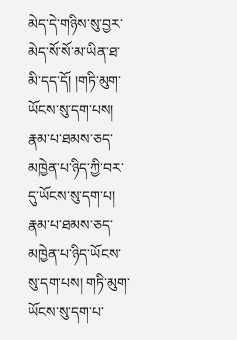མེད་དེ་གཉིས་སུ་བྱར་མེད་སོ་སོ་མ་ཡིན་ཐ་མི་དད་དོ། །གཏི་མུག་ཡོངས་སུ་དག་པས། རྣམ་པ་ཐམས་ཅད་མཁྱེན་པ་ཉིད་ཀྱི་བར་དུ་ཡོངས་སུ་དག་པ། རྣམ་པ་ཐམས་ཅད་མཁྱེན་པ་ཉིད་ཡོངས་སུ་དག་པས། གཏི་མུག་ཡོངས་སུ་དག་པ་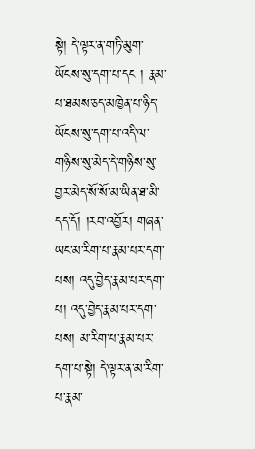སྟེ། དེ་ལྟར་ན་གཏི་མུག་ཡོངས་སུ་དག་པ་དང ། རྣམ་པ་ཐམས་ཅད་མཁྱེན་པ་ཉིད་ཡོངས་སུ་དག་པ་འདི་ལ་གཉིས་སུ་མེད་དེ་གཉིས་སུ་བྱར་མེད་སོ་སོ་མ་ཡིན་ཐ་མི་དད་དོ། །རབ་འབྱོར། གཞན་ཡང་མ་རིག་པ་རྣམ་པར་དག་པས། འདུ་བྱེད་རྣམ་པར་དག་པ། འདུ་བྱེད་རྣམ་པར་དག་པས། མ་རིག་པ་རྣམ་པར་དག་པ་སྟེ། དེ་ལྟར་ན་མ་རིག་པ་རྣམ་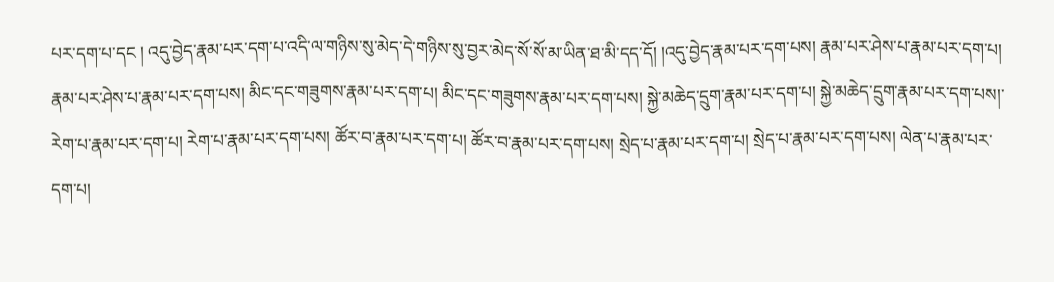པར་དག་པ་དང ། འདུ་བྱེད་རྣམ་པར་དག་པ་འདི་ལ་གཉིས་སུ་མེད་དེ་གཉིས་སུ་བྱར་མེད་སོ་སོ་མ་ཡིན་ཐ་མི་དད་དོ། །འདུ་བྱེད་རྣམ་པར་དག་པས། རྣམ་པར་ཤེས་པ་རྣམ་པར་དག་པ། རྣམ་པར་ཤེས་པ་རྣམ་པར་དག་པས། མིང་དང་གཟུགས་རྣམ་པར་དག་པ། མིང་དང་གཟུགས་རྣམ་པར་དག་པས། སྐྱེ་མཆེད་དྲུག་རྣམ་པར་དག་པ། སྐྱེ་མཆེད་དྲུག་རྣམ་པར་དག་པས།་རེག་པ་རྣམ་པར་དག་པ། རེག་པ་རྣམ་པར་དག་པས། ཚོར་བ་རྣམ་པར་དག་པ། ཚོར་བ་རྣམ་པར་དག་པས། སྲེད་པ་རྣམ་པར་དག་པ། སྲེད་པ་རྣམ་པར་དག་པས། ལེན་པ་རྣམ་པར་དག་པ།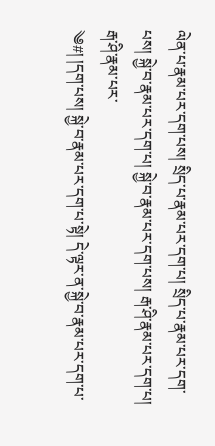ལེན་པ་རྣམ་པར་དག་པས། སྲིད་པ་རྣམ་པར་དག་པ། སྲིད་པ་རྣམ་པར་དག་པས། སྐྱེ་བ་རྣམ་པར་དག་པ། སྐྱེ་བ་རྣམ་པར་དག་པས། རྒ་ཤི་རྣམ་པར་དག་པ། རྒ་ཤི་རྣམ་པར་
༄#། །དག་པས། སྐྱེ་བ་རྣམ་པར་དག་པ་སྟེ། དེ་ལྟར་ན་སྐྱེ་བ་རྣམ་པར་དག་པ་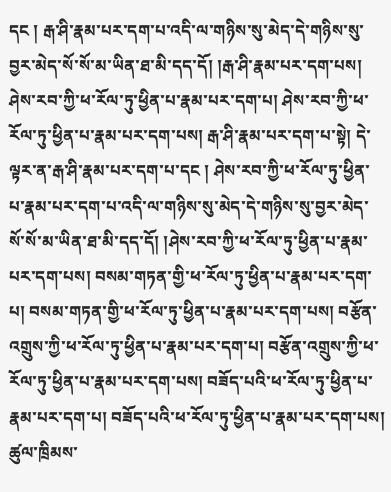དང ། རྒ་ཤི་རྣམ་པར་དག་པ་འདི་ལ་གཉིས་སུ་མེད་དེ་གཉིས་སུ་བྱར་མེད་སོ་སོ་མ་ཡིན་ཐ་མི་དད་དོ། །རྒ་ཤི་རྣམ་པར་དག་པས། ཤེས་རབ་ཀྱི་ཕ་རོལ་ཏུ་ཕྱིན་པ་རྣམ་པར་དག་པ། ཤེས་རབ་ཀྱི་ཕ་རོལ་ཏུ་ཕྱིན་པ་རྣམ་པར་དག་པས། རྒ་ཤི་རྣམ་པར་དག་པ་སྟེ། དེ་ལྟར་ན་རྒ་ཤི་རྣམ་པར་དག་པ་དང ། ཤེས་རབ་ཀྱི་ཕ་རོལ་ཏུ་ཕྱིན་པ་རྣམ་པར་དག་པ་འདི་ལ་གཉིས་སུ་མེད་དེ་གཉིས་སུ་བྱར་མེད་སོ་སོ་མ་ཡིན་ཐ་མི་དད་དོ། །ཤེས་རབ་ཀྱི་ཕ་རོལ་ཏུ་ཕྱིན་པ་རྣམ་པར་དག་པས། བསམ་གཏན་གྱི་ཕ་རོལ་ཏུ་ཕྱིན་པ་རྣམ་པར་དག་པ། བསམ་གཏན་གྱི་ཕ་རོལ་ཏུ་ཕྱིན་པ་རྣམ་པར་དག་པས། བརྩོན་འགྲུས་ཀྱི་ཕ་རོལ་ཏུ་ཕྱིན་པ་རྣམ་པར་དག་པ། བརྩོན་འགྲུས་ཀྱི་ཕ་རོལ་ཏུ་ཕྱིན་པ་རྣམ་པར་དག་པས། བཟོད་པའི་ཕ་རོལ་ཏུ་ཕྱིན་པ་རྣམ་པར་དག་པ། བཟོད་པའི་ཕ་རོལ་ཏུ་ཕྱིན་པ་རྣམ་པར་དག་པས། ཚུལ་ཁྲིམས་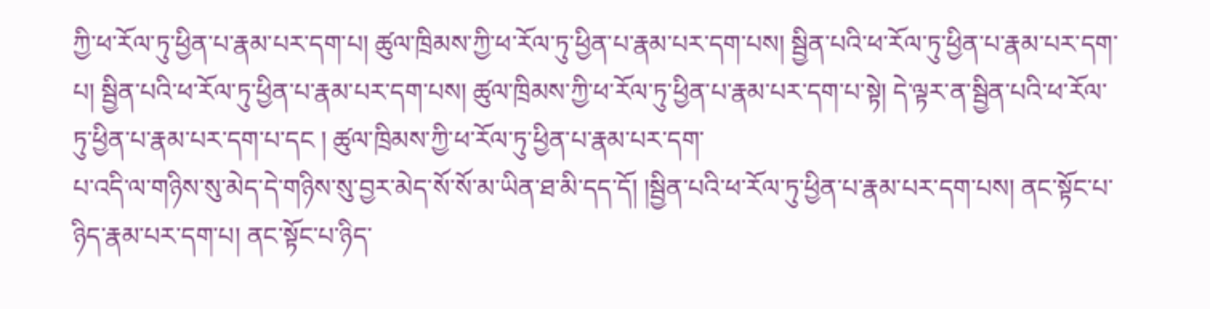ཀྱི་ཕ་རོལ་ཏུ་ཕྱིན་པ་རྣམ་པར་དག་པ། ཚུལ་ཁྲིམས་ཀྱི་ཕ་རོལ་ཏུ་ཕྱིན་པ་རྣམ་པར་དག་པས། སྦྱིན་པའི་ཕ་རོལ་ཏུ་ཕྱིན་པ་རྣམ་པར་དག་པ། སྦྱིན་པའི་ཕ་རོལ་ཏུ་ཕྱིན་པ་རྣམ་པར་དག་པས། ཚུལ་ཁྲིམས་ཀྱི་ཕ་རོལ་ཏུ་ཕྱིན་པ་རྣམ་པར་དག་པ་སྟེ། དེ་ལྟར་ན་སྦྱིན་པའི་ཕ་རོལ་ཏུ་ཕྱིན་པ་རྣམ་པར་དག་པ་དང ། ཚུལ་ཁྲིམས་ཀྱི་ཕ་རོལ་ཏུ་ཕྱིན་པ་རྣམ་པར་དག་
པ་འདི་ལ་གཉིས་སུ་མེད་དེ་གཉིས་སུ་བྱར་མེད་སོ་སོ་མ་ཡིན་ཐ་མི་དད་དོ། །སྦྱིན་པའི་ཕ་རོལ་ཏུ་ཕྱིན་པ་རྣམ་པར་དག་པས། ནང་སྟོང་པ་ཉིད་རྣམ་པར་དག་པ། ནང་སྟོང་པ་ཉིད་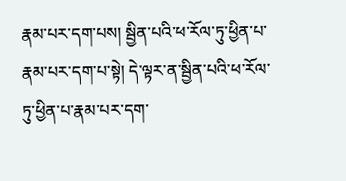རྣམ་པར་དག་པས། སྦྱིན་པའི་ཕ་རོལ་ཏུ་ཕྱིན་པ་རྣམ་པར་དག་པ་སྟེ། དེ་ལྟར་ན་སྦྱིན་པའི་ཕ་རོལ་ཏུ་ཕྱིན་པ་རྣམ་པར་དག་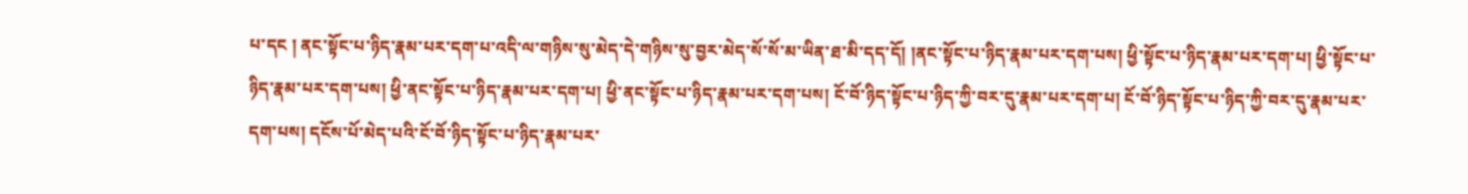པ་དང ། ནང་སྟོང་པ་ཉིད་རྣམ་པར་དག་པ་འདི་ལ་གཉིས་སུ་མེད་དེ་གཉིས་སུ་བྱར་མེད་སོ་སོ་མ་ཡིན་ཐ་མི་དད་དོ། །ནང་སྟོང་པ་ཉིད་རྣམ་པར་དག་པས། ཕྱི་སྟོང་པ་ཉིད་རྣམ་པར་དག་པ། ཕྱི་སྟོང་པ་ཉིད་རྣམ་པར་དག་པས། ཕྱི་ནང་སྟོང་པ་ཉིད་རྣམ་པར་དག་པ། ཕྱི་ནང་སྟོང་པ་ཉིད་རྣམ་པར་དག་པས། ངོ་བོ་ཉིད་སྟོང་པ་ཉིད་ཀྱི་བར་དུ་རྣམ་པར་དག་པ། ངོ་བོ་ཉིད་སྟོང་པ་ཉིད་ཀྱི་བར་དུ་རྣམ་པར་དག་པས། དངོས་པོ་མེད་པའི་ངོ་བོ་ཉིད་སྟོང་པ་ཉིད་རྣམ་པར་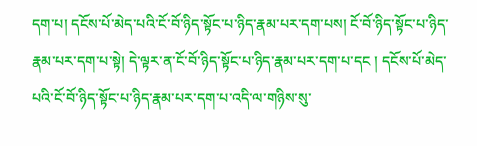དག་པ། དངོས་པོ་མེད་པའི་ངོ་བོ་ཉིད་སྟོང་པ་ཉིད་རྣམ་པར་དག་པས། ངོ་བོ་ཉིད་སྟོང་པ་ཉིད་རྣམ་པར་དག་པ་སྟེ། དེ་ལྟར་ན་ངོ་བོ་ཉིད་སྟོང་པ་ཉིད་རྣམ་པར་དག་པ་དང ། དངོས་པོ་མེད་པའི་ངོ་བོ་ཉིད་སྟོང་པ་ཉིད་རྣམ་པར་དག་པ་འདི་ལ་གཉིས་སུ་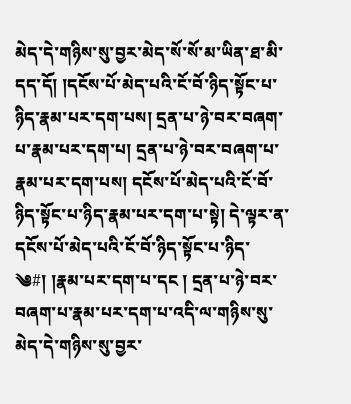མེད་དེ་གཉིས་སུ་བྱར་མེད་སོ་སོ་མ་ཡིན་ཐ་མི་དད་དོ། །དངོས་པོ་མེད་པའི་ངོ་བོ་ཉིད་སྟོང་པ་ཉིད་རྣམ་པར་དག་པས། དྲན་པ་ཉེ་བར་བཞག་པ་རྣམ་པར་དག་པ། དྲན་པ་ཉེ་བར་བཞག་པ་རྣམ་པར་དག་པས། དངོས་པོ་མེད་པའི་ངོ་བོ་ཉིད་སྟོང་པ་ཉིད་རྣམ་པར་དག་པ་སྟེ། དེ་ལྟར་ན་དངོས་པོ་མེད་པའི་ངོ་བོ་ཉིད་སྟོང་པ་ཉིད་
༄#། །རྣམ་པར་དག་པ་དང ། དྲན་པ་ཉེ་བར་བཞག་པ་རྣམ་པར་དག་པ་འདི་ལ་གཉིས་སུ་མེད་དེ་གཉིས་སུ་བྱར་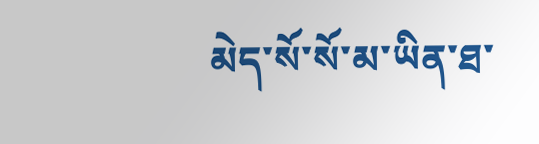མེད་སོ་སོ་མ་ཡིན་ཐ་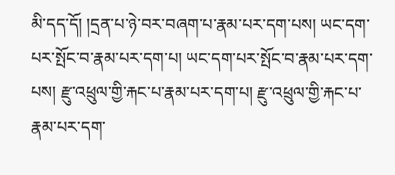མི་དད་དོ། །དྲན་པ་ཉེ་བར་བཞག་པ་རྣམ་པར་དག་པས། ཡང་དག་པར་སྤོང་བ་རྣམ་པར་དག་པ། ཡང་དག་པར་སྤོང་བ་རྣམ་པར་དག་པས། རྫུ་འཕྲུལ་གྱི་རྐང་པ་རྣམ་པར་དག་པ། རྫུ་འཕྲུལ་གྱི་རྐང་པ་རྣམ་པར་དག་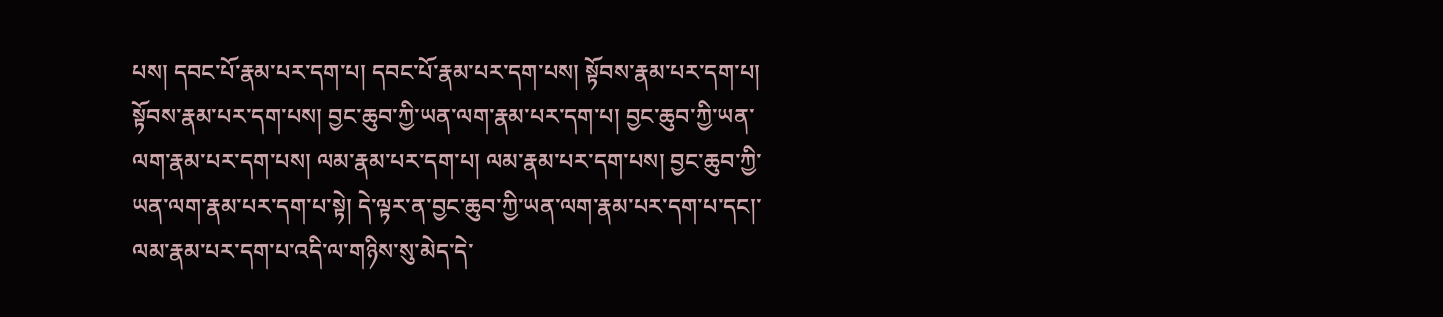པས། དབང་པོ་རྣམ་པར་དག་པ། དབང་པོ་རྣམ་པར་དག་པས། སྟོབས་རྣམ་པར་དག་པ། སྟོབས་རྣམ་པར་དག་པས། བྱང་ཆུབ་ཀྱི་ཡན་ལག་རྣམ་པར་དག་པ། བྱང་ཆུབ་ཀྱི་ཡན་ལག་རྣམ་པར་དག་པས། ལམ་རྣམ་པར་དག་པ། ལམ་རྣམ་པར་དག་པས། བྱང་ཆུབ་ཀྱི་ཡན་ལག་རྣམ་པར་དག་པ་སྟེ། དེ་ལྟར་ན་བྱང་ཆུབ་ཀྱི་ཡན་ལག་རྣམ་པར་དག་པ་དང།་ལམ་རྣམ་པར་དག་པ་འདི་ལ་གཉིས་སུ་མེད་དེ་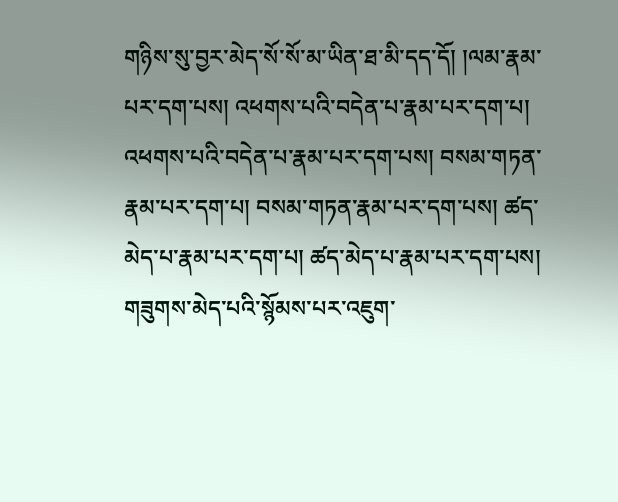གཉིས་སུ་བྱར་མེད་སོ་སོ་མ་ཡིན་ཐ་མི་དད་དོ། །ལམ་རྣམ་པར་དག་པས། འཕགས་པའི་བདེན་པ་རྣམ་པར་དག་པ། འཕགས་པའི་བདེན་པ་རྣམ་པར་དག་པས། བསམ་གཏན་རྣམ་པར་དག་པ། བསམ་གཏན་རྣམ་པར་དག་པས། ཚད་མེད་པ་རྣམ་པར་དག་པ། ཚད་མེད་པ་རྣམ་པར་དག་པས། གཟུགས་མེད་པའི་སྙོམས་པར་འཇུག་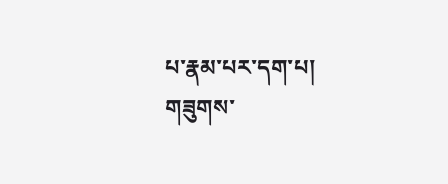པ་རྣམ་པར་དག་པ། གཟུགས་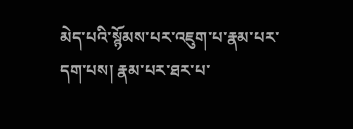མེད་པའི་སྙོམས་པར་འཇུག་པ་རྣམ་པར་དག་པས། རྣམ་པར་ཐར་པ་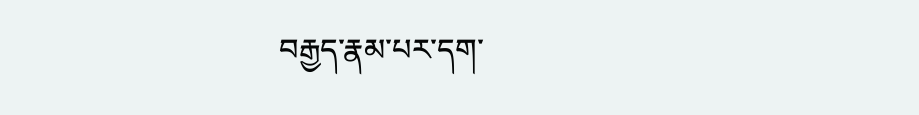བརྒྱད་རྣམ་པར་དག་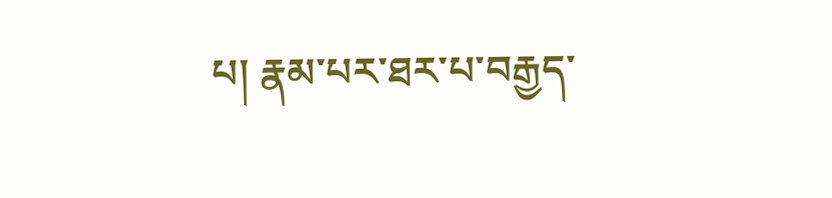པ། རྣམ་པར་ཐར་པ་བརྒྱད་